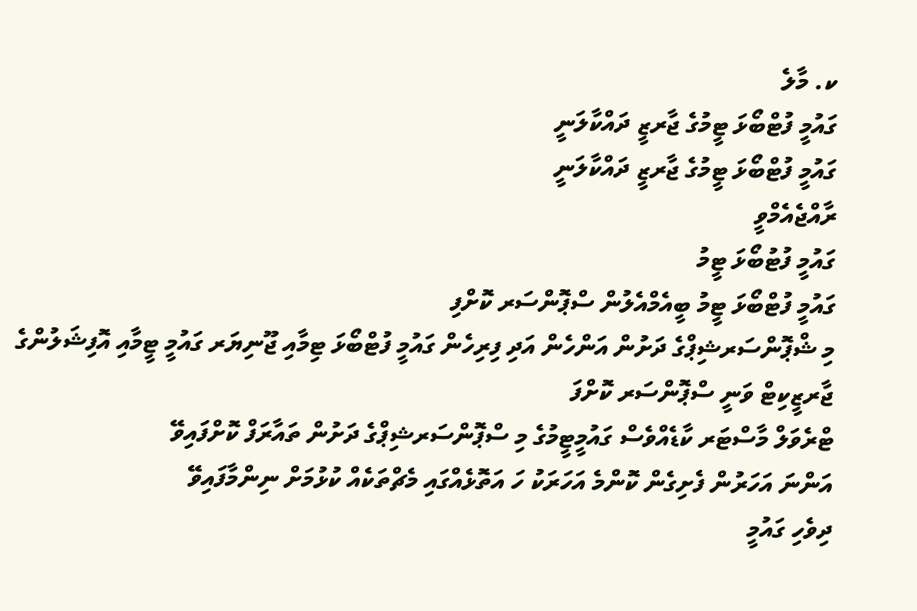ކ. މާލެ
ގައުމީ ފުޓްބޯޅަ ޓީމުގެ ޖާރޒީ ދައްކާލަނީ
ގައުމީ ފުޓްބޯޅަ ޓީމުގެ ޖާރޒީ ދައްކާލަނީ
ރާއްޖެއެމްވީ
ގައުމީ ފުޓުބޯޅަ ޓީމު
ގައުމީ ފުޓްބޯޅަ ޓީމު ބީއެމްއެލުން ސްޕޮންސަރ ކޮށްފި
މި ޝްޕޮންސަރޝިޕްގެ ދަށުން އަންހެން އަދި ފިރިހެން ގައުމީ ފުޓްބޯޅަ ޓިމާއި ޖޫނިޔަރ ގައުމީ ޓީމާއި އޮފިޝަލުންގެ ޖާރޒީކިޓް ވަނީ ސްޕޮންސަރ ކޮށްފަ
ޓްރެވަލް މާސްޓަރ ކާޑެއްވެސް ގައުމީޓީމުގެ މި ސްޕޮންސަރޝިޕްގެ ދަށުން ތައާރަފް ކޮށްފައިވޭ
އަންނަ އަހަރުން ފެށިގެން ކޮންމެ އަހަރަކު ހަ އަތޮޅެއްގައި މެޗްތަކެއް ކުޅުމަށް ނިންމާފައިވޭ
ދިވެހި ގައުމީ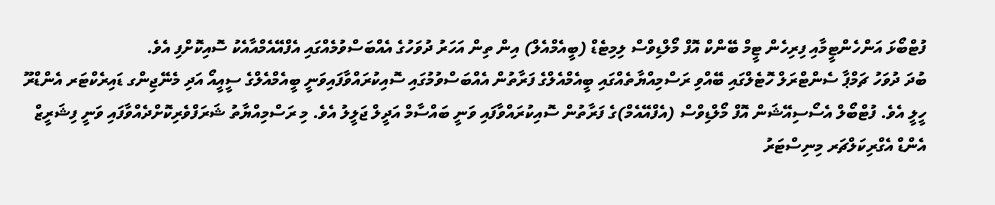ފުޓްބޯޅަ އަންހެންޓީމާއި ފިރިހެން ޓީމް ބޭންކް އޮފް މޯލްޑިވްސް ލިމިޓެޑް (ބީއެމްއެލް) އިން ތިން އަހަރު ދުވަހުގެ އެއްބަސްވުމެއްގައި އެފްއޭއެމްއާއެކު ސޮއިކޮށްފި އެވެ.
ބުދަ ދުވަހު ޗަމްޕާ ސެންޓްރަލް ހޮޓެލްގައި ބޭއްވި ރަސްމިއްޔާތެއްގައި ބީއެމްއެލްގެ ފަރާތުން އެއްބަސްވުމުގައި ސޮއިކުރައްވާފައިވަނީ ބީއެމްއެލްގެ ސީއީއޯ އަދި މެނޭޖިންގ ޑައިރެކްޓަރ އެންޑްރޫ ހީލީ އެވެ. ފުޓްބޯލް އެސޯސިއޭޝަން އޮފް މޯލްޑިވްސް (އެފްއޭއެމް)ގެ ފަރާތުން ސޮއިކުރައްވާފައި ވަނީ ބައްސާމް އަދީލް ޖަލީލު އެވެ. މި ރަސްމިއްޔާތު ޝަރަފްވެރިކޮށްދެއްވާފައި ވަނީ ފިޝަރީޒް އެންޑް އެގްރިކަލްޗަރ މިނިސްޓަރު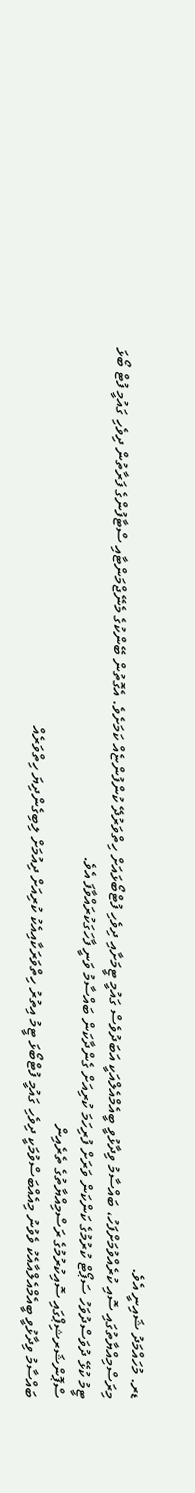ޑރ. މުހައްމަދު ޝައިނީ އެވެ.
މިރަސްމިއްޔާތުގައި ސޮއި ކުރެއްވުމަށްފަހު، ބައްސާމު ވިދާޅުވީ ބީއެމްއެލްއަކީ އަބަދުވެސް ގައުމީ ޓީމަށާއި ދިވެހި ފުޓްބޯޅައަށް ހިތްވަރުދޭ ކުންފުންޏެއް ކަމަށެވެ. އެގޮތުން ބޭންކުގެ މެނޭޖްމަންޓާއި ސްޓާފުންގެ ފަރާތުން ދިވެހި ގައުމީ ފުޓް ބޯޅަ ޓީމު ކުޅޭ ދުވަސްދުވަހު ސަޕޯޓް ކުރުމުގެ ކަންކަން ވަރަށް ފުރިހަމަ ކުރިއަށް ގެންދާކަން ބައްސާމު ވަނީ ފާހަގަކުރައްވާފަ އެވެ.
ސްޕޮންޝަރޝިޕްގައި ސޮއިކުރުމުގެ ރަސްމިއްޔާތުގެ ތެރެއިން
ބައްސާމު ވިދާޅުވީ ބީއެމްއެލްއާއެކު ވެވުނު މިއެއްބަސްވުމަކީ ދިވެހި ގައުމީ ފުޓްބޯޅަ ޓީމު އިތުރު ހިތްވަރަކާއިއެކު ކުރިއަށް ދިއުމަށް ލިބިގެންދިޔަ ހިތްވަރެއް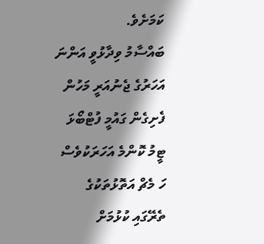ކަމަށެވެ.
ބައްސާމު ވިދާޅުވީ އަންނަ އަހަރުގެ ޖެނުއަރީ މަހުން ފެށިގެން ގައުމީ ފުޓްބޯޅަ ޓީމު ކޮންމެ އަހަރަކުވެސް ހަ މެޗް އަތޮޅުތަކުގެ ތެރޭގައި ކުޅުމަށް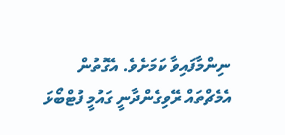ނިންމާފައިވާ ކަމަށެވެ. އެގޮތުން އެމެޗްތައް ރޭވިގެންދާނީ ގައުމީ ފުޓްބޯޅަ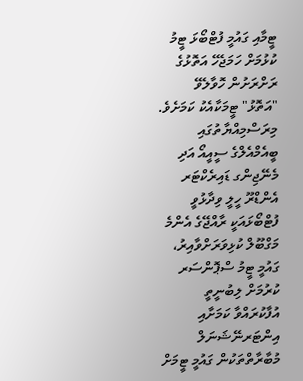ޓީމާއި ގައުމީ ފުޓްބޯޅަ ޓީމު ކުޅުމަށް ހަމަޖެހޭ އަތޮޅުގެ ރަށްރަށުން ހޮވާލެވޭ "އަތޮޅު" ޓީމަކާއެކު ކަމަށެވެ.
މިރަސްމިއްޔާތުގައި ބީއެމްއެލްގެ ސީއީއޯ އަދި މެނޭޖިންގ ޑައިރެކްޓަރ އެންޑްރޫ ހީލީ ވިދާޅުވީ ފުޓްބޯޅައަކީ ރާއްޖޭގެ އެންމެ މަގްބޫލް ކުޅިވަރަށްވާއިރު، ގައުމީ ޓީމު ސްޕޮންސަރ ކުރުމަށް ލިބުނީތީ އުފާކުރައްވާ ކަމަށާއި އިންޓަރނޭޝަނަލް މުބާރާތްތަކުން ގައުމީ ޓީމަށް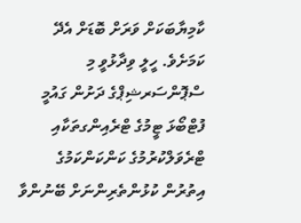ކާމިޔާބަކަށް ވަރަށް ބޮޑަށް އެދޭ ކަމަށެވެ. ހީލީ ވިދާޅުވީ މި ސްޕޮންސަރޝިޕްގެ ދަށުން ގައުމީ ފުޓްބޯޅަ ޓީމުގެ ޓްރެއިންގތަކާއި ޓްރެވަލްކުރުމުގެ ކަންކަންކަމުގެ އިތުރުން ކުޅުންތެރިންނަށް ބޭނުންވާ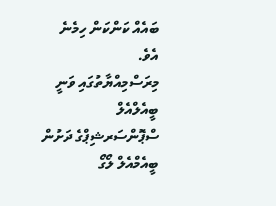ބައެއް ކަންކަން ހިމެނެ އެވެ.
މިރަސްމިއްޔާތުގައި ވަނީ ބީއެލްއެލް ސްޕޮންސަރޝިޕްގެ ދަށުން ބީއެމްއެލް ލޯގޯ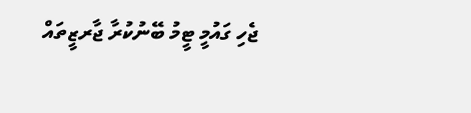ޖެހި ގައުމީ ޓީމު ބޭނުކުރާ ޖާރޒީތައް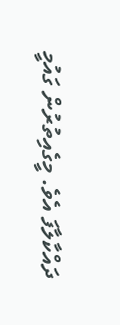ދައްކާލާފަ އެވެ. މީގެއިތުރުން ގައުމީ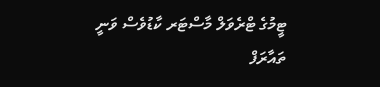ޓީމުގެ ޓްރެވަލް މާސްޓަރ ކާޑުވެސް ވަނީ ތައާރަފް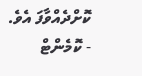ކޮށްދެއްވާފަ އެވެ.
- ކޮމެންޓް